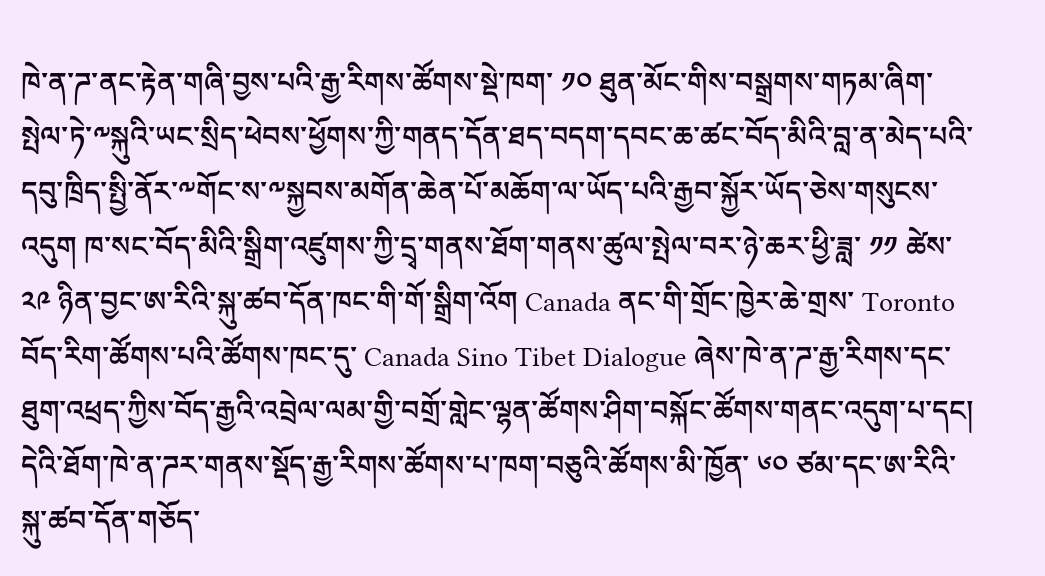ཁེ་ན་ཌ་ནང་རྟེན་གཞི་བྱས་པའི་རྒྱ་རིགས་ཚོགས་སྡེ་ཁག་ ༡༠ ཐུན་མོང་གིས་བསྒྲགས་གཏམ་ཞིག་སྤེལ་ཏེ་༸སྐུའི་ཡང་སྲིད་ཕེབས་ཕྱོགས་ཀྱི་གནད་དོན་ཐད་བདག་དབང་ཆ་ཚང་བོད་མིའི་བླ་ན་མེད་པའི་དབུ་ཁྲིད་སྤྱི་ནོར་༸གོང་ས་༸སྐྱབས་མགོན་ཆེན་པོ་མཆོག་ལ་ཡོད་པའི་རྒྱབ་སྐྱོར་ཡོད་ཅེས་གསུངས་འདུག ཁ་སང་བོད་མིའི་སྒྲིག་འཛུགས་ཀྱི་དྲྭ་གནས་ཐོག་གནས་ཚུལ་སྤེལ་བར་ཉེ་ཆར་ཕྱི་ཟླ་ ༡༡ ཚེས་ ༢༩ ཉིན་བྱང་ཨ་རིའི་སྐུ་ཚབ་དོན་ཁང་གི་གོ་སྒྲིག་འོག Canada ནང་གི་གྲོང་ཁྱེར་ཆེ་གྲས་ Toronto བོད་རིག་ཚོགས་པའི་ཚོགས་ཁང་དུ་ Canada Sino Tibet Dialogue ཞེས་ཁེ་ན་ཌ་རྒྱ་རིགས་དང་ཐུག་འཕྲད་ཀྱིས་བོད་རྒྱའི་འབྲེལ་ལམ་གྱི་བགྲོ་གླེང་ལྷན་ཚོགས་ཤིག་བསྐོང་ཚོགས་གནང་འདུག་པ་དང། དེའི་ཐོག་ཁེ་ན་ཌར་གནས་སྡོད་རྒྱ་རིགས་ཚོགས་པ་ཁག་བཅུའི་ཚོགས་མི་ཁྱོན་ ༦༠ ཙམ་དང་ཨ་རིའི་སྐུ་ཚབ་དོན་གཅོད་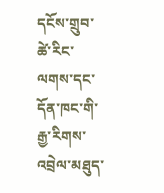དངོས་གྲུབ་ཚེ་རིང་ལགས་དང་དོན་ཁང་གི་རྒྱ་རིགས་འབྲེལ་མཐུད་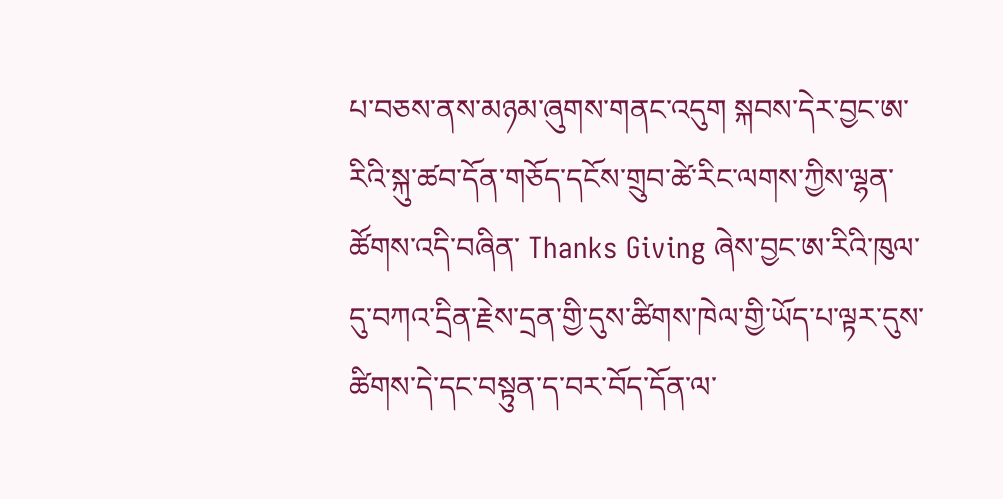པ་བཅས་ནས་མཉམ་ཞུགས་གནང་འདུག སྐབས་དེར་བྱང་ཨ་རིའི་སྐུ་ཚབ་དོན་གཅོད་དངོས་གྲུབ་ཚེ་རིང་ལགས་ཀྱིས་ལྷན་ཚོགས་འདི་བཞིན་ Thanks Giving ཞེས་བྱང་ཨ་རིའི་ཁུལ་དུ་བཀའ་དྲིན་རྗེས་དྲན་གྱི་དུས་ཚིགས་ཁེལ་གྱི་ཡོད་པ་ལྟར་དུས་ཚིགས་དེ་དང་བསྟུན་ད་བར་བོད་དོན་ལ་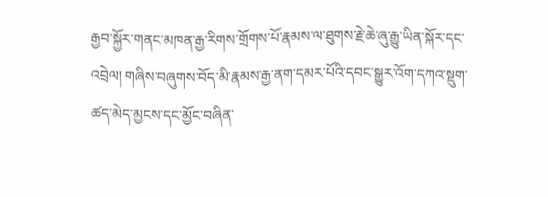རྒྱབ་སྐྱོར་གནང་མཁན་རྒྱ་རིགས་གྲོགས་པོ་རྣམས་ལ་ཐུགས་རྗེ་ཆེ་ཞུ་རྒྱུ་ཡིན་སྐོར་དང་འབྲེལ། གཞིས་བཞུགས་བོད་མི་རྣམས་རྒྱ་ནག་དམར་པོའི་དབང་སྒྱུར་འོག་དཀའ་སྡུག་ཚད་མེད་མྱངས་དང་མྱོང་བཞིན་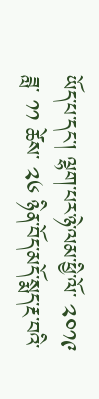ཡོད་པ་དང་། ལྷག་པར་ཉེ་ལམ་ཕྱི་ལོ་ ༢༠༡༩ ཟླ་ ༡༡ ཚེས་ ༢༦ ཉིན་བོད་མདོ་སྨད་རྔ་བའི་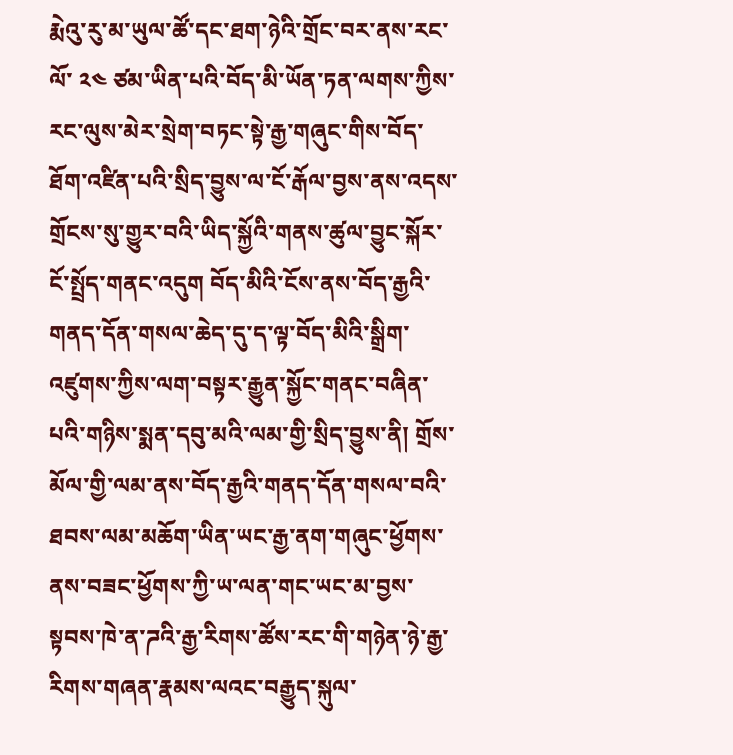རྨེའུ་རུ་མ་ཡུལ་ཚོ་དང་ཐག་ཉེའི་གྲོང་བར་ནས་རང་ལོ་ ༢༤ ཙམ་ཡིན་པའི་བོད་མི་ཡོན་ཏན་ལགས་ཀྱིས་རང་ལུས་མེར་སྲེག་བཏང་སྟེ་རྒྱ་གཞུང་གིས་བོད་ཐོག་འཛིན་པའི་སྲིད་བྱུས་ལ་ངོ་རྒོལ་བྱས་ནས་འདས་གྲོངས་སུ་གྱུར་བའི་ཡིད་སྐྱོའི་གནས་ཚུལ་བྱུང་སྐོར་ངོ་སྤྲོད་གནང་འདུག བོད་མིའི་ངོས་ནས་བོད་རྒྱའི་གནད་དོན་གསལ་ཆེད་དུ་ད་ལྟ་བོད་མིའི་སྒྲིག་འཛུགས་ཀྱིས་ལག་བསྟར་རྒྱུན་སྐྱོང་གནང་བཞིན་པའི་གཉིས་སྨན་དབུ་མའི་ལམ་གྱི་སྲིད་བྱུས་ནི། གྲོས་མོལ་གྱི་ལམ་ནས་བོད་རྒྱའི་གནད་དོན་གསལ་བའི་ཐབས་ལམ་མཆོག་ཡིན་ཡང་རྒྱ་ནག་གཞུང་ཕྱོགས་ནས་བཟང་ཕྱོགས་ཀྱི་ཡ་ལན་གང་ཡང་མ་བྱས་སྟབས་ཁེ་ན་ཌའི་རྒྱ་རིགས་ཚོས་རང་གི་གཉེན་ཉེ་རྒྱ་རིགས་གཞན་རྣམས་ལའང་བརྒྱུད་སྐུལ་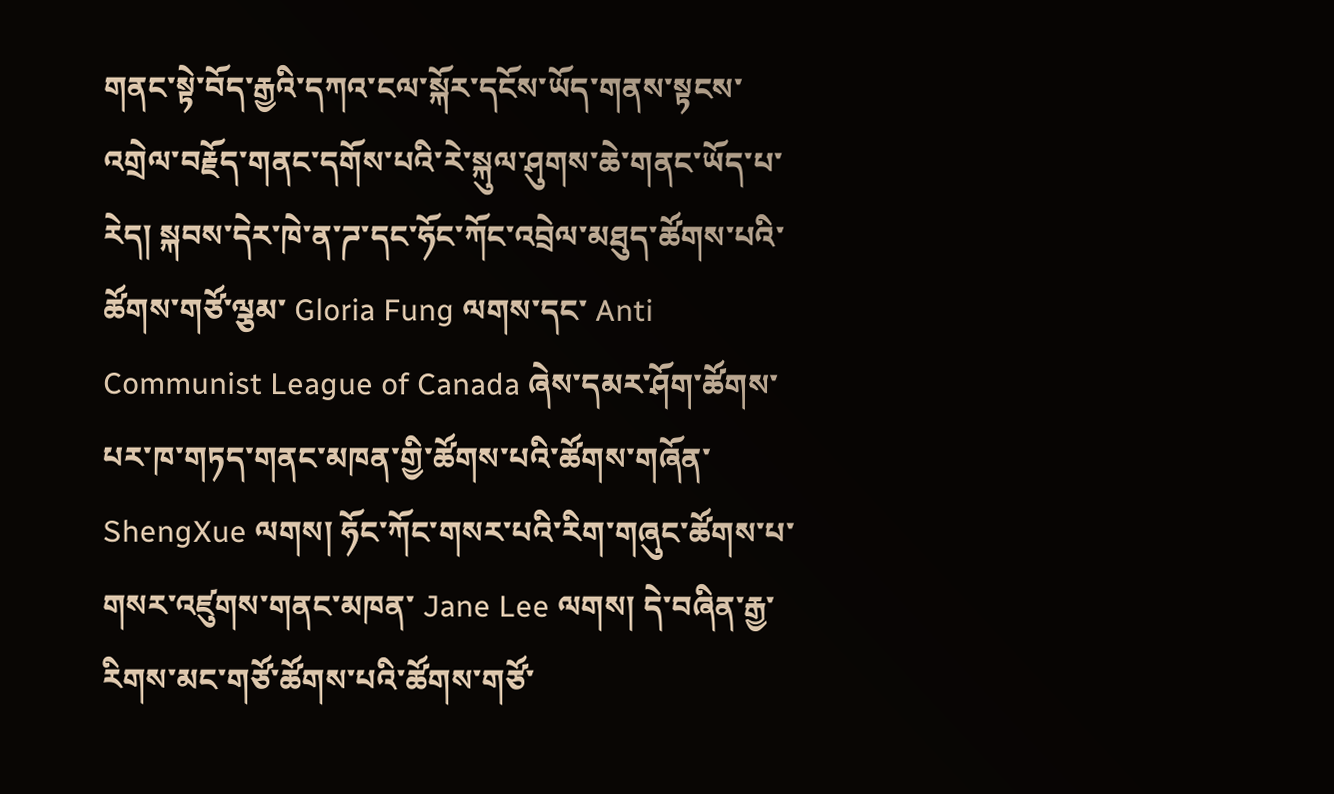གནང་སྟེ་བོད་རྒྱའི་དཀའ་ངལ་སྐོར་དངོས་ཡོད་གནས་སྟངས་འགྲེལ་བརྗོད་གནང་དགོས་པའི་རེ་སྐུལ་ཤུགས་ཆེ་གནང་ཡོད་པ་རེད། སྐབས་དེར་ཁེ་ན་ཌ་དང་ཧོང་ཀོང་འབྲེལ་མཐུད་ཚོགས་པའི་ཚོགས་གཙོ་ལྕམ་ Gloria Fung ལགས་དང་ Anti Communist League of Canada ཞེས་དམར་ཤོག་ཚོགས་པར་ཁ་གཏད་གནང་མཁན་གྱི་ཚོགས་པའི་ཚོགས་གཞོན་ ShengXue ལགས། ཧོང་ཀོང་གསར་པའི་རིག་གཞུང་ཚོགས་པ་གསར་འཛུགས་གནང་མཁན་ Jane Lee ལགས། དེ་བཞིན་རྒྱ་རིགས་མང་གཙོ་ཚོགས་པའི་ཚོགས་གཙོ་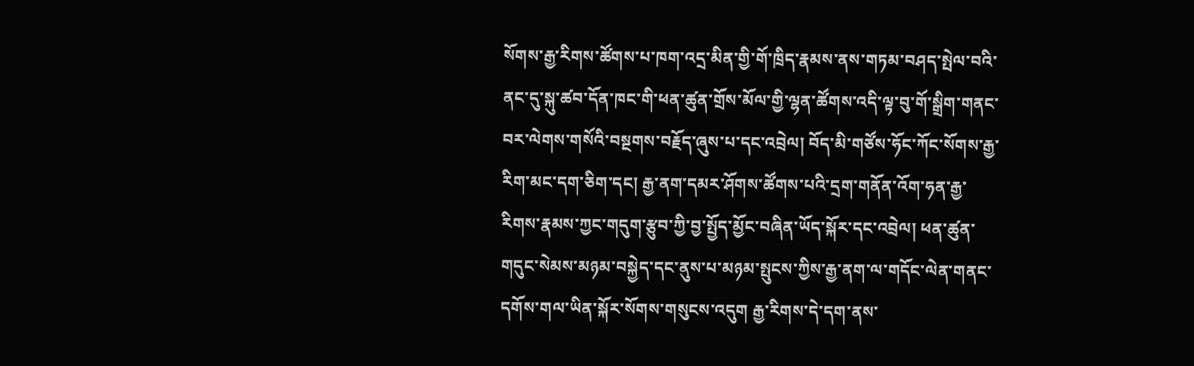སོགས་རྒྱ་རིགས་ཚོགས་པ་ཁག་འདྲ་མིན་གྱི་གོ་ཁྲིད་རྣམས་ནས་གཏམ་བཤད་སྤེལ་བའི་ནང་དུ་སྐུ་ཚབ་དོན་ཁང་གི་ཕན་ཚུན་གྲོས་མོལ་གྱི་ལྷན་ཚོགས་འདི་ལྟ་བུ་གོ་སྒྲིག་གནང་བར་ལེགས་གསོའི་བསྔགས་བརྗོད་ཞུས་པ་དང་འབྲེལ། བོད་མི་གཙོས་ཧོང་ཀོང་སོགས་རྒྱ་རིག་མང་དག་ཅིག་དང། རྒྱ་ནག་དམར་ཤོགས་ཚོགས་པའི་དྲག་གནོན་འོག་ཧན་རྒྱ་རིགས་རྣམས་ཀྱང་གདུག་རྩུབ་ཀྱི་བྱ་སྤྱོད་མྱོང་བཞིན་ཡོད་སྐོར་དང་འབྲེལ། ཕན་ཚུན་གདུང་སེམས་མཉམ་བསྐྱེད་དང་ནུས་པ་མཉམ་སྤུངས་ཀྱིས་རྒྱ་ནག་ལ་གདོང་ལེན་གནང་དགོས་གལ་ཡིན་སྐོར་སོགས་གསུངས་འདུག རྒྱ་རིགས་དེ་དག་ནས་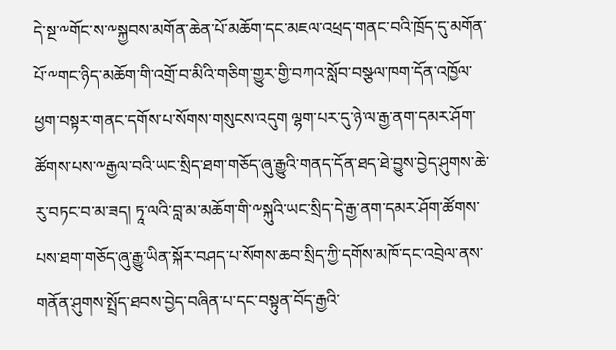དེ་སྔ་༸གོང་ས་༸སྐྱབས་མགོན་ཆེན་པོ་མཆོག་དང་མཇལ་འཕྲད་གནང་བའི་ཁྲོད་དུ་མགོན་པོ་༸གང་ཉིད་མཆོག་གི་འགྲོ་བ་མིའི་གཅིག་གྱུར་གྱི་བཀའ་སློབ་བསྩལ་ཁག་དོན་འཁྱོལ་ཕྱག་བསྟར་གནང་དགོས་པ་སོགས་གསུངས་འདུག ལྷག་པར་དུ་ཉེ་ལ་རྒྱ་ནག་དམར་ཤོག་ཚོགས་པས་༸རྒྱལ་བའི་ཡང་སྲིད་ཐག་གཅོད་ཞུ་རྒྱུའི་གནད་དོན་ཐད་ཐེ་བྱུས་བྱེད་ཤུགས་ཆེ་རུ་བཏང་བ་མ་ཟད། ཏཱ་ལའི་བླ་མ་མཆོག་གི་༸སྐུའི་ཡང་སྲིད་དེ་རྒྱ་ནག་དམར་ཤོག་ཚོགས་པས་ཐག་གཅོད་ཞུ་རྒྱུ་ཡིན་སྐོར་བཤད་པ་སོགས་ཆབ་སྲིད་ཀྱི་དགོས་མཁོ་དང་འབྲེལ་ནས་གནོན་ཤུགས་སྤྲོད་ཐབས་བྱེད་བཞིན་པ་དང་བསྟུན་བོད་རྒྱའི་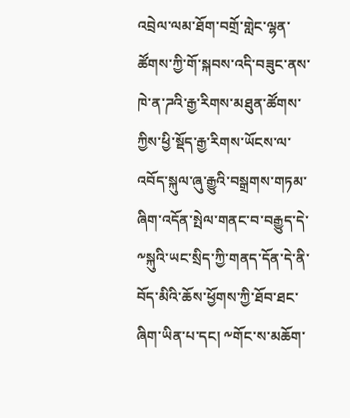འབྲེལ་ལམ་ཐོག་བགྲོ་གླེང་ལྷན་ཚོགས་ཀྱི་གོ་སྐབས་འདི་བཟུང་ནས་ཁེ་ན་ཌའི་རྒྱ་རིགས་མཐུན་ཚོགས་ཀྱིས་ཕྱི་སྡོད་རྒྱ་རིགས་ཡོངས་ལ་འབོད་སྐུལ་ཞུ་རྒྱུའི་བསྒྲགས་གཏམ་ཞིག་འདོན་སྤེལ་གནང་བ་བརྒྱུད་དེ་༸སྐུའི་ཡང་སྲིད་ཀྱི་གནད་དོན་དེ་ནི་བོད་མིའི་ཆོས་ཕྱོགས་ཀྱི་ཐོབ་ཐང་ཞིག་ཡིན་པ་དང། ༸གོང་ས་མཆོག་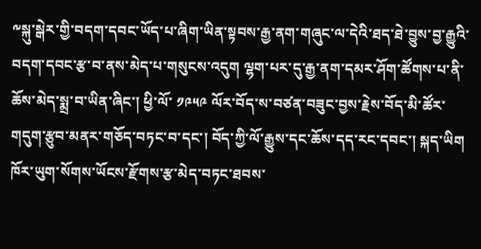༸སྐུ་སྒེར་གྱི་བདག་དབང་ཡོད་པ་ཞིག་ཡིན་སྟབས་རྒྱ་ནག་གཞུང་ལ་དེའི་ཐད་ཐེ་བྱུས་བྱ་རྒྱུའི་བདག་དབང་རྩ་བ་ནས་མེད་པ་གསུངས་འདུག ལྷག་པར་དུ་རྒྱ་ནག་དམར་ཤོག་ཚོགས་པ་ནི་ཆོས་མེད་སྨྲ་བ་ཡིན་ཞིང་། ཕྱི་ལོ་ ༡༩༥༩ ལོར་བོད་ས་བཙན་བཟུང་བྱས་རྗེས་བོད་མི་ཚོར་གདུག་རྩུབ་མནར་གཅོད་བཏང་བ་དང་། བོད་ཀྱི་ལོ་རྒྱུས་དང་ཆོས་དད་རང་དབང་། སྐད་ཡིག ཁོར་ཡུག་སོགས་ཡོངས་རྫོགས་རྩ་མེད་བཏང་ཐབས་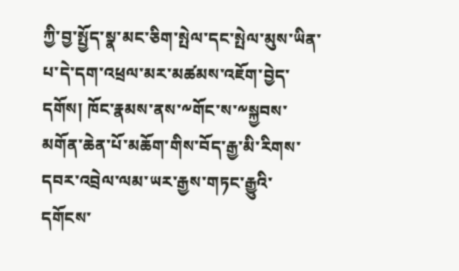ཀྱི་བྱ་སྤྱོད་སྣ་མང་ཅིག་སྤེལ་དང་སྤེལ་མུས་ཡིན་པ་དེ་དག་འཕྲལ་མར་མཚམས་འཇོག་བྱེད་དགོས། ཁོང་རྣམས་ནས་༸གོང་ས་༸སྐྱབས་མགོན་ཆེན་པོ་མཆོག་གིས་བོད་རྒྱ་མི་རིགས་དབར་འབྲེལ་ལམ་ཡར་རྒྱས་གཏང་རྒྱུའི་དགོངས་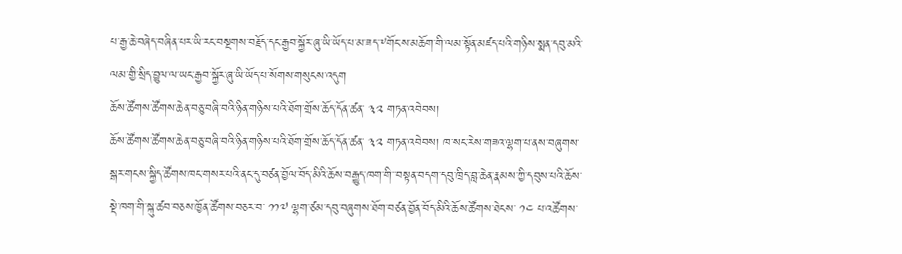པ་རྒྱ་ཆེ་བཞེད་བཞིན་པར་ཡི་རང་བསྔགས་བརྗོད་དང་རྒྱབ་སྐྱོར་ཞུ་ཡི་ཡོད་པ་མ་ཟད་༸གོང་ས་མཆོག་གི་ལམ་སྟོན་མཛད་པའི་གཉིས་སྨན་དབུ་མའི་ལམ་གྱི་སྲིད་བྱུལ་ལ་ཡང་རྒྱབ་སྐྱོར་ཞུ་ཡི་ཡོད་པ་སོགས་གསུངས་འདུག
ཆོས་ཚོགས་ཚོགས་ཆེན་བཅུ་བཞི་བའི་ཉིན་གཉིས་པའི་ཐོག་གྲོས་ཆོད་དོན་ཚན་ ༣༢ གཏན་འབེབས།
ཆོས་ཚོགས་ཚོགས་ཆེན་བཅུ་བཞི་བའི་ཉིན་གཉིས་པའི་ཐོག་གྲོས་ཆོད་དོན་ཚན་ ༣༢ གཏན་འབེབས། ཁ་སང་རེས་གཟའ་ལྷག་པ་ནས་བཞུགས་སྒར་གངས་སྐྱིད་ཚོགས་ཁང་གསར་པའི་ནང་དུ་བཙན་བྱོལ་བོད་མིའི་ཆོས་བརྒྱུད་ཁག་གི་་བསྟན་བདག་དབུ་ཁྲིད་བླ་ཆེན་རྣམས་ཀྱི་དབུས་པའི་ཆོས་སྡེ་ཁག་གི་སྐུ་ཚབ་བཅས་ཁྱོན་ཚོགས་བཅར་བ་ ༡༡༧ ལྷག་ཙམ་དབུ་བཞུགས་ཐོག་བཙན་བྱོན་བོད་མིའི་ཆོས་ཚོགས་ཐེངས་ ༡༤ པ་འཚོགས་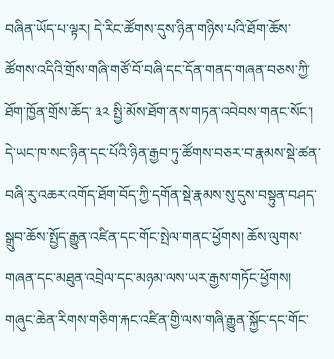བཞིན་ཡོད་པ་ལྟར། དེ་རིང་ཚོགས་དུས་ཉིན་གཉིས་པའི་ཐོག་ཆོས་ཚོགས་འདིའི་གྲོས་གཞི་གཙོ་བོ་བཞི་དང་དོན་གནད་གཞན་བཅས་ཀྱི་ཐོག་ཁྱོན་གྲོས་ཆོད་ ༣༢ སྤྱི་མོས་ཐོག་ནས་གཏན་འབེབས་གནང་སོང་། དེ་ཡང་ཁ་སང་ཉིན་དང་པོའི་ཉིན་རྒྱབ་ཏུ་ཚོགས་བཅར་བ་རྣམས་སྡེ་ཚན་བཞི་རུ་འཆར་འགོད་ཐོག་བོད་ཀྱི་དགོན་སྡེ་རྣམས་སུ་དུས་བསྟུན་བཤད་སྒྲུབ་ཆོས་སྤྱོད་རྒྱུན་འཛིན་དང་གོང་སྤེལ་གནང་ཕྱོགས། ཆོས་ལུགས་གཞན་དང་མཐུན་འབྲེལ་དང་མཉམ་ལས་ཡར་རྒྱས་གཏོང་ཕྱོགས། གཞུང་ཆེན་རིགས་གཅིག་རྐང་འཛིན་གྱི་ལས་གཞི་རྒྱུན་སྐྱོང་དང་གོང་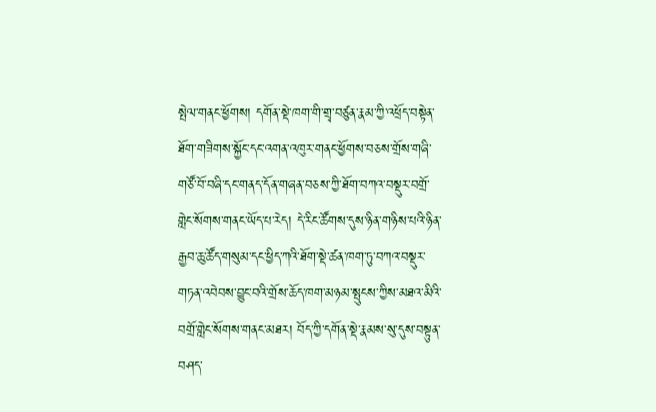སྤེལ་གནང་ཕྱོགས། དགོན་སྡེ་ཁག་གི་གྲྭ་བཙུན་རྣམ་ཀྱི་འཕྲོད་བསྟེན་ཐོག་གཟིགས་སྐྱོང་དང་འགན་འཁུར་གནང་ཕྱོགས་བཅས་གྲོས་གཞི་གཙོ་བོ་བཞི་དང་གནད་དོན་གཞན་བཅས་ཀྱི་ཐོག་བཀའ་བསྡུར་བགྲོ་གླེང་སོགས་གནང་ཡོད་པ་རེད། དེ་རིང་ཚོགས་དུས་ཉིན་གཉིས་པའི་ཉིན་རྒྱབ་ཆུ་ཚོད་གསུམ་དང་ཕྱིད་ཀའི་ཐོག་སྡེ་ཚན་ཁག་ཏུ་བཀའ་བསྡུར་གཏན་འབེབས་བྱུང་བའི་གྲོས་ཆོད་ཁག་མཉམ་སྤུངས་ཀྱིས་མཐའ་མིའི་བགྲོ་གླེང་སོགས་གནང་མཐར། བོད་ཀྱི་དགོན་སྡེ་རྣམས་སུ་དུས་བསྟུན་བཤད་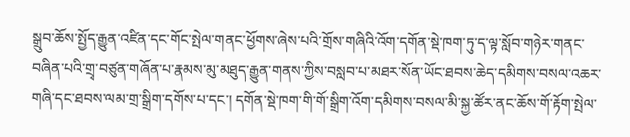སྒྲུབ་ཆོས་སྤྱོད་རྒྱུན་འཛིན་དང་གོང་སྤེལ་གནང་ཕྱོགས་ཞེས་པའི་གྲོས་གཞིའི་འོག་དགོན་སྡེ་ཁག་ཏུ་ད་ལྟ་སློབ་གཉེར་གནང་བཞིན་པའི་གྲྭ་བཙུན་གཞོན་པ་རྣམས་མུ་མཐུད་རྒྱུན་གནས་ཀྱིས་བསླབ་པ་མཐར་སོན་ཡོང་ཐབས་ཆེད་དམིགས་བསལ་འཆར་གཞི་དང་ཐབས་ལམ་གྲ་སྒྲིག་དགོས་པ་དང་། དགོན་སྡེ་ཁག་གི་གོ་སྒྲིག་འོག་དམིགས་བསལ་མི་སྐྱ་ཚོར་ནང་ཆོས་གོ་རྟོག་སྤེལ་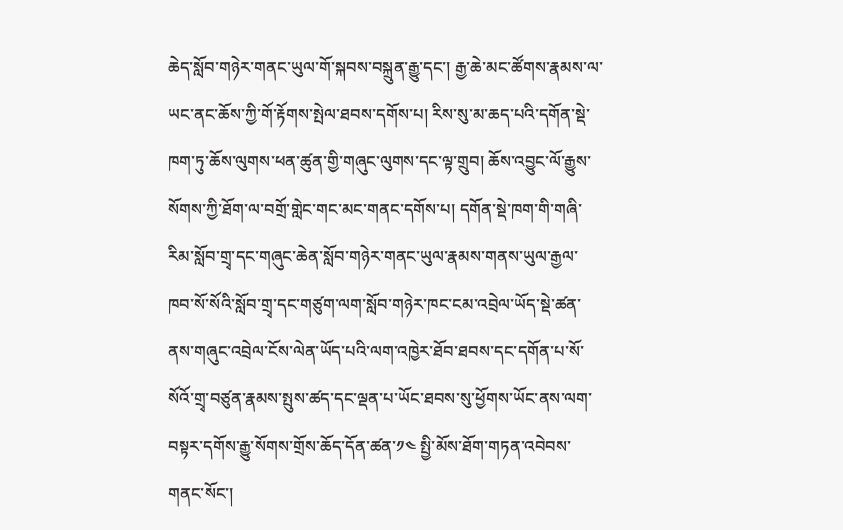ཆེད་སློབ་གཉེར་གནང་ཡུལ་གོ་སྐབས་བསྐྲུན་རྒྱུ་དང་། རྒྱ་ཆེ་མང་ཚོགས་རྣམས་ལ་ཡང་ནང་ཆོས་ཀྱི་གོ་རྟོགས་སྤེལ་ཐབས་དགོས་པ། རིས་སུ་མ་ཆད་པའི་དགོན་སྡེ་ཁག་ཏུ་ཆོས་ལུགས་ཕན་ཚུན་གྱི་གཞུང་ལུགས་དང་ལྟ་གྲུབ། ཆོས་འབྱུང་ལོ་རྒྱུས་སོགས་ཀྱི་ཐོག་ལ་བགྲོ་གླེང་གང་མང་གནང་དགོས་པ། དགོན་སྡེ་ཁག་གི་གཞི་རིམ་སློབ་གྲྭ་དང་གཞུང་ཆེན་སློབ་གཉེར་གནང་ཡུལ་རྣམས་གནས་ཡུལ་རྒྱལ་ཁབ་སོ་སོའི་སློབ་གྲྭ་དང་གཙུག་ལག་སློབ་གཉེར་ཁང་ངམ་འབྲེལ་ཡོད་སྡེ་ཚན་ནས་གཞུང་འབྲེལ་ངོས་ལེན་ཡོད་པའི་ལག་འཁྱེར་ཐོབ་ཐབས་དང་དགོན་པ་སོ་སོའོ་གྲྭ་བཙུན་རྣམས་སྤུས་ཚད་དང་ལྡན་པ་ཡོང་ཐབས་སུ་ཕྱོགས་ཡོང་ནས་ལག་བསྟར་དགོས་རྒྱུ་སོགས་གྲོས་ཆོད་དོན་ཚན་༡༤ སྤྱི་མོས་ཐོག་གཏན་འབེབས་གནང་སོང་།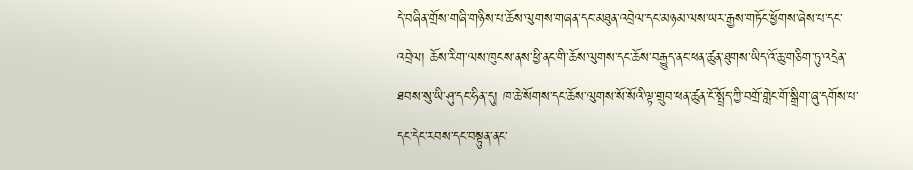དེ་བཞིན་གྲོས་གཞི་གཉིས་པ་ཆོས་ལུགས་གཞན་དང་མཐུན་འབྲེལ་དང་མཉམ་ལས་ཡར་རྒྱས་གཏོང་ཕྱོགས་ཞེས་པ་དང་འབྲེལ། ཆོས་རིག་ལས་ཁུངས་ནས་ཕྱི་ནང་གི་ཆོས་ལུགས་དང་ཆོས་བརྒྱུད་ནང་ཕན་ཚུན་ཐུགས་ཡིད་འོ་ཆུ་གཅིག་ཏུ་འདྲེན་ཐབས་སུ་ཡི་ཤུ་དང་ཧིན་དུ། ཁ་ཆེ་སོགས་དང་ཆོས་ལུགས་སོ་སོའི་ལྟ་གྲུབ་ཕན་ཚུན་ངོ་སྤྲོད་ཀྱི་བགྲོ་གླེང་གོ་སྒྲིག་ཞུ་དགོས་པ་དང་དེང་རབས་དང་བསྟུན་ནང་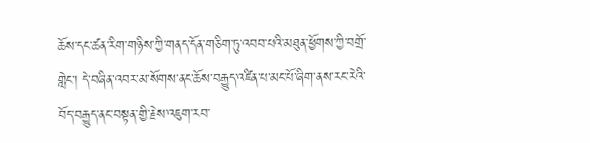ཆོས་དང་ཚན་རིག་གཉིས་ཀྱི་གནད་དོན་གཅིག་ཏུ་འབབ་པའི་མཐུན་ཕྱོགས་ཀྱི་བགྲོ་གླེང་། དེ་བཞིན་འབར་མ་སོགས་ནང་ཆོས་བརྒྱུད་འཛིན་པ་མང་པོ་ཞིག་ནས་རང་རེའི་བོད་བརྒྱུད་ནང་བསྟན་གྱི་རྗེས་འཇུག་རབ་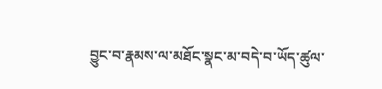བྱུང་བ་རྣམས་ལ་མཐོང་སྣང་མ་བདེ་བ་ཡོད་ཚུལ་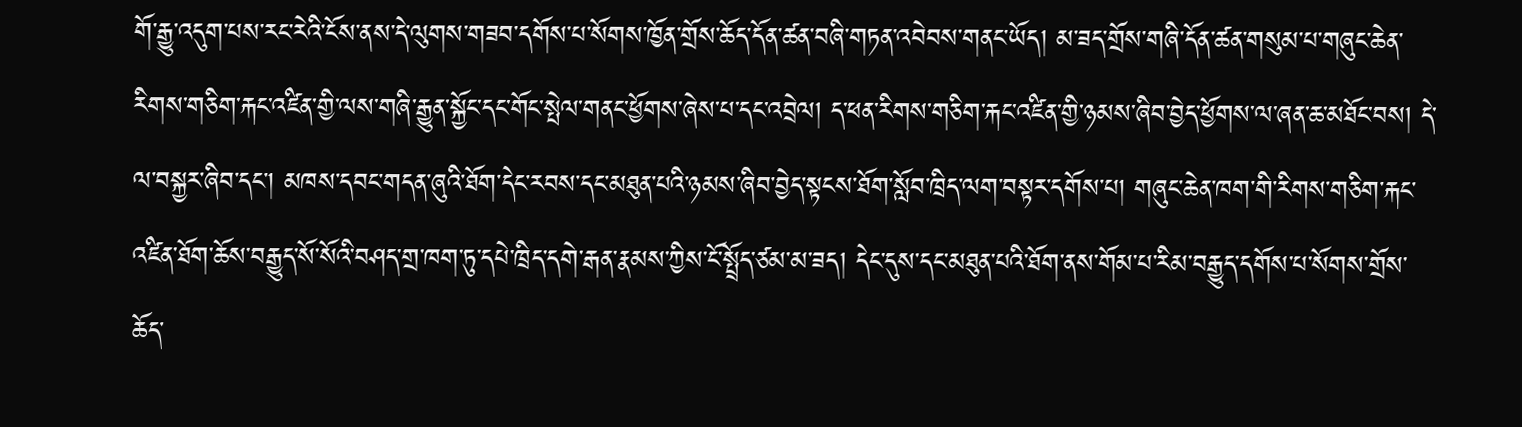གོ་རྒྱུ་འདུག་པས་རང་རེའི་ངོས་ནས་དེ་ལུགས་གཟབ་དགོས་པ་སོགས་ཁྱོན་གྲོས་ཆོད་དོན་ཚན་བཞི་གཏན་འབེབས་གནང་ཡོད། མ་ཟད་གྲོས་གཞི་དོན་ཚན་གསུམ་པ་གཞུང་ཆེན་རིགས་གཅིག་རྐང་འཛིན་གྱི་ལས་གཞི་རྒྱུན་སྐྱོང་དང་གོང་སྤེལ་གནང་ཕྱོགས་ཞེས་པ་དང་འབྲེལ། ད་ཕན་རིགས་གཅིག་རྐང་འཛིན་གྱི་ཉམས་ཞིབ་བྱེད་ཕྱོགས་ལ་ཞན་ཆ་མཐོང་བས། དེ་ལ་བསྐྱར་ཞིབ་དང་། མཁས་དབང་གདན་ཞུའི་ཐོག་དེང་རབས་དང་མཐུན་པའི་ཉམས་ཞིབ་བྱེད་སྟངས་ཐོག་སློབ་ཁྲིད་ལག་བསྟར་དགོས་པ། གཞུང་ཆེན་ཁག་གི་རིགས་གཅིག་རྐང་འཛིན་ཐོག་ཆོས་བརྒྱུད་སོ་སོའི་བཤད་གྲ་ཁག་ཏུ་དཔེ་ཁྲིད་དགེ་རྒན་རྣམས་ཀྱིས་ངོ་སྤྲོད་ཙམ་མ་ཟད། དེང་དུས་དང་མཐུན་པའི་ཐོག་ནས་གོམ་པ་རིམ་བརྒྱུད་དགོས་པ་སོགས་གྲོས་ཆོད་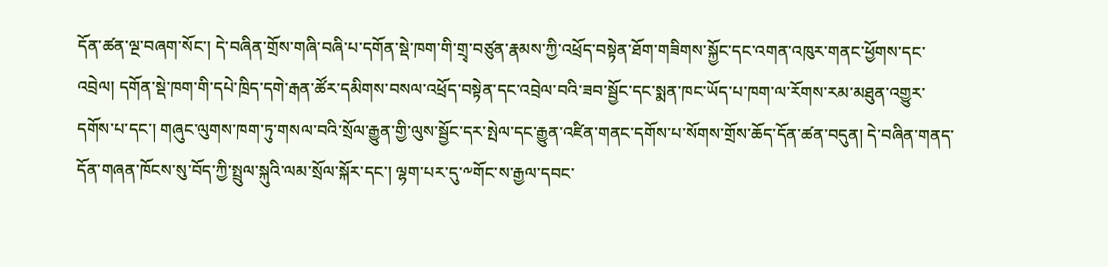དོན་ཚན་ལྔ་བཞག་སོང་། དེ་བཞིན་གྲོས་གཞི་བཞི་པ་དགོན་སྡེ་ཁག་གི་གྲྭ་བཙུན་རྣམས་ཀྱི་འཕྲོད་བསྟེན་ཐོག་གཟིགས་སྐྱོང་དང་འགན་འཁུར་གནང་ཕྱོགས་དང་འབྲེལ། དགོན་སྡེ་ཁག་གི་དཔེ་ཁྲིད་དགེ་རྒན་ཚོར་དམིགས་བསལ་འཕྲོད་བསྟེན་དང་འབྲེལ་བའི་ཟབ་སྦྱོང་དང་སྨན་ཁང་ཡོད་པ་ཁག་ལ་རོགས་རམ་མཐུན་འགྱུར་དགོས་པ་དང་། གཞུང་ལུགས་ཁག་ཏུ་གསལ་བའི་སྲོལ་རྒྱུན་གྱི་ལུས་སྦྱོང་དར་སྤེལ་དང་རྒྱུན་འཛིན་གནང་དགོས་པ་སོགས་གྲོས་ཆོད་དོན་ཚན་བདུན། དེ་བཞིན་གནད་དོན་གཞན་ཁོངས་སུ་བོད་ཀྱི་སྤྲུལ་སྐུའི་ལམ་སྲོལ་སྐོར་དང་། ལྷག་པར་དུ་༸གོང་ས་རྒྱལ་དབང་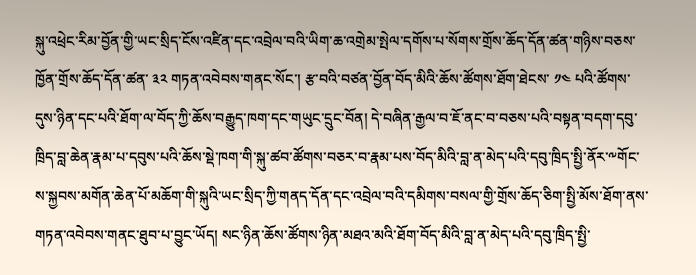སྐུ་འཕྲེང་རིམ་བྱོན་གྱི་ཡང་སྲིད་ངོས་འཛིན་དང་འབྲེལ་བའི་ཡིག་ཆ་འགྲེམ་སྤེལ་དགོས་པ་སོགས་གྲོས་ཆོད་དོན་ཚན་གཉིས་བཅས་ཁྱོན་གྲོས་ཆོད་དོན་ཚན་ ༣༢ གཏན་འབེབས་གནང་སོང་། རྩ་བའི་བཙན་བྱོན་བོད་མིའི་ཆོས་ཚོགས་ཐོག་ཐེངས་ ༡༤ པའི་ཚོགས་དུས་ཉིན་དང་པའི་ཐོག་ལ་བོད་ཀྱི་ཆོས་བརྒྱུད་ཁག་དང་གཡུང་དྲུང་བོན། དེ་བཞིན་རྒྱལ་བ་ཇོ་ནང་བ་བཅས་པའི་བསྟན་བདག་དབུ་ཁྲིད་བླ་ཆེན་རྣམ་པ་དབུས་པའི་ཆོས་སྡེ་ཁག་གི་སྐུ་ཚབ་ཚོགས་བཅར་བ་རྣམ་པས་བོད་མིའི་བླ་ན་མེད་པའི་དབུ་ཁྲིད་སྤྱི་ནོར་༸གོང་ས་སྐྱབས་མགོན་ཆེན་པོ་མཆོག་གི་སྐུའི་ཡང་སྲིད་ཀྱི་གནད་དོན་དང་འབྲེལ་བའི་དམིགས་བསལ་གྱི་གྲོས་ཆོད་ཅིག་སྤྱི་མོས་ཐོག་ནས་གཏན་འབེབས་གནང་ཐུབ་པ་བྱུང་ཡོད། སང་ཉིན་ཆོས་ཚོགས་ཉིན་མཐའ་མའི་ཐོག་བོད་མིའི་བླ་ན་མེད་པའི་དབུ་ཁྲིད་སྤྱི་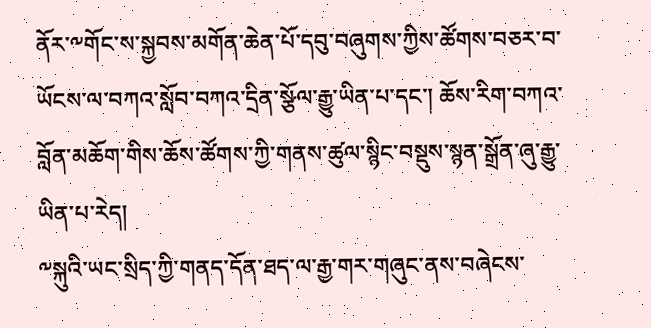ནོར་༸གོང་ས་སྐྱབས་མགོན་ཆེན་པོ་དབུ་བཞུགས་ཀྱིས་ཚོགས་བཅར་བ་ཡོངས་ལ་བཀའ་སློབ་བཀའ་དྲིན་སྩོལ་རྒྱུ་ཡིན་པ་དང་། ཆོས་རིག་བཀའ་བློན་མཆོག་གིས་ཆོས་ཚོགས་ཀྱི་གནས་ཚུལ་སྙིང་བསྡུས་སྙན་སྒྲོན་ཞུ་རྒྱུ་ཡིན་པ་རེད།
༸སྐུའི་ཡང་སྲིད་ཀྱི་གནད་དོན་ཐད་ལ་རྒྱ་གར་གཞུང་ནས་བཞེངས་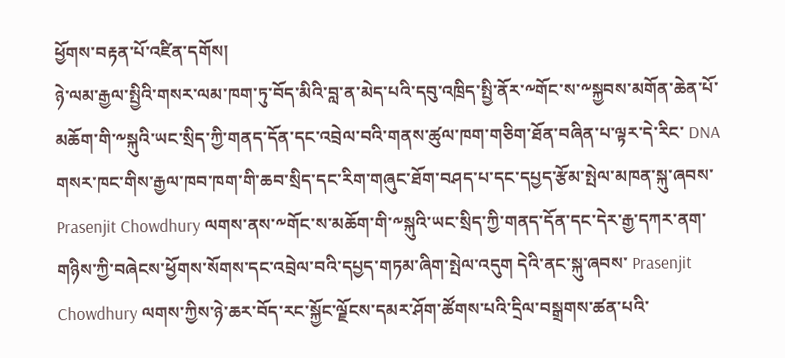ཕྱོགས་བརྟན་པོ་འཛིན་དགོས།
ཉེ་ལམ་རྒྱལ་སྤྱིའི་གསར་ལམ་ཁག་ཏུ་བོད་མིའི་བླ་ན་མེད་པའི་དབུ་འཁྲིད་སྤྱི་ནོར་༸གོང་ས་༸སྐྱབས་མགོན་ཆེན་པོ་མཆོག་གི་༸སྐུའི་ཡང་སྲིད་ཀྱི་གནད་དོན་དང་འབྲེལ་བའི་གནས་ཚུལ་ཁག་གཅིག་ཐོན་བཞིན་པ་ལྟར་དེ་རིང་ DNA གསར་ཁང་གིས་རྒྱལ་ཁབ་ཁག་གི་ཆབ་སྲིད་དང་རིག་གཞུང་ཐོག་བཤད་པ་དང་དཔྱད་རྩོམ་སྤེལ་མཁན་སྐུ་ཞབས་ Prasenjit Chowdhury ལགས་ནས་༸གོང་ས་མཆོག་གི་༸སྐུའི་ཡང་སྲིད་ཀྱི་གནད་དོན་དང་དེར་རྒྱ་དཀར་ནག་གཉིས་ཀྱི་བཞེངས་ཕྱོགས་སོགས་དང་འབྲེལ་བའི་དཔྱད་གཏམ་ཞིག་སྤེལ་འདུག དེའི་ནང་སྐུ་ཞབས་ Prasenjit Chowdhury ལགས་ཀྱིས་ཉེ་ཆར་བོད་རང་སྐྱོང་ལྗོངས་དམར་ཤོག་ཚོགས་པའི་དྲིལ་བསྒྲགས་ཚན་པའི་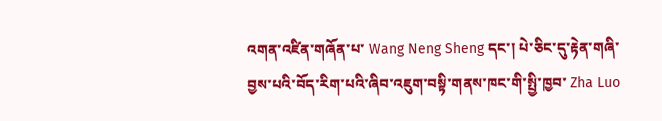འགན་འཛིན་གཞོན་པ་ Wang Neng Sheng དང་། པེ་ཅིང་དུ་རྟེན་གཞི་བྱས་པའི་བོད་རིག་པའི་ཞིབ་འཇུག་བསྟི་གནས་ཁང་གི་སྤྱི་ཁྱབ་ Zha Luo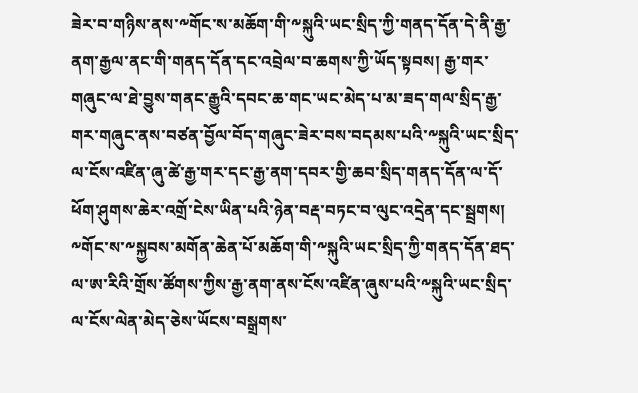ཟེར་བ་གཉིས་ནས་༸གོང་ས་མཆོག་གི་༸སྐུའི་ཡང་སྲིད་ཀྱི་གནད་དོན་དེ་ནི་རྒྱ་ནག་རྒྱལ་ནང་གི་གནད་དོན་དང་འབྲེལ་བ་ཆགས་ཀྱི་ཡོད་སྟབས། རྒྱ་གར་གཞུང་ལ་ཐེ་བྱུས་གནང་རྒྱུའི་དབང་ཆ་གང་ཡང་མེད་པ་མ་ཟད་གལ་སྲིད་རྒྱ་གར་གཞུང་ནས་བཙན་བྱོལ་བོད་གཞུང་ཟེར་བས་བདམས་པའི་༸སྐུའི་ཡང་སྲིད་ལ་ངོས་འཛིན་ཞུ་ཚེ་རྒྱ་གར་དང་རྒྱ་ནག་དབར་གྱི་ཆབ་སྲིད་གནད་དོན་ལ་དོ་ཕོག་ཤུགས་ཆེར་འགྲོ་ངེས་ཡིན་པའི་ཉེན་བརྡ་བཏང་བ་ལུང་འདྲེན་དང་སྦྲགས། ༸གོང་ས་༸སྐྱབས་མགོན་ཆེན་པོ་མཆོག་གི་༸སྐུའི་ཡང་སྲིད་ཀྱི་གནད་དོན་ཐད་ལ་ཨ་རིའི་གྲོས་ཚོགས་ཀྱིས་རྒྱ་ནག་ནས་ངོས་འཛིན་ཞུས་པའི་༸སྐུའི་ཡང་སྲིད་ལ་ངོས་ལེན་མེད་ཅེས་ཡོངས་བསྒྲགས་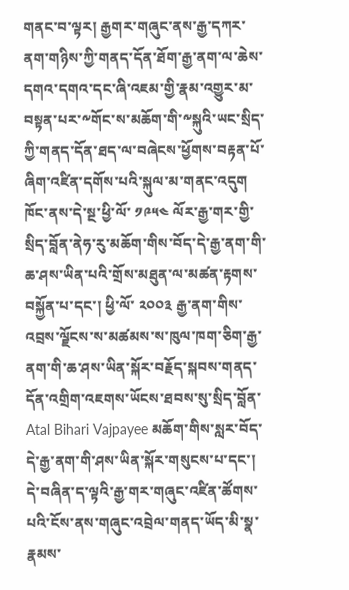གནང་བ་ལྟར། རྒྱགར་གཞུང་ནས་རྒྱ་དཀར་ནག་གཉིས་ཀྱི་གནད་དོན་ཐོག་རྒྱ་ནག་ལ་ཆེས་དགའ་དགའ་དང་ཞི་འཇམ་གྱི་རྣམ་འགྱུར་མ་བསྟན་པར་༸གོང་ས་མཆོག་གི་༸སྐུའི་ཡང་སྲིད་ཀྱི་གནད་དོན་ཐད་ལ་བཞེངས་ཕྱོགས་བརྟན་པོ་ཞིག་འཛིན་དགོས་པའི་སྐུལ་མ་གནང་འདུག ཁོང་ནས་དེ་སྔ་ཕྱི་ལོ་ ༡༩༥༤ ལོར་རྒྱ་གར་གྱི་སྲིད་བློན་ནེཧ་རུ་མཆོག་གིས་བོད་དེ་རྒྱ་ནག་གི་ཆ་ཤས་ཡིན་པའི་གྲོས་མཐུན་ལ་མཚན་རྟགས་བསྐྱོན་པ་དང་། ཕྱི་ལོ་ ༢༠༠༣ རྒྱ་ནག་གིས་འབྲས་ལྗོངས་ས་མཚམས་ས་ཁུལ་ཁག་ཅིག་རྒྱ་ནག་གི་ཆ་ཤས་ཡིན་སྐོར་བརྗོད་སྐབས་གནད་དོན་འགྲིག་འཇགས་ཡོངས་ཐབས་སུ་སྲིད་བློན་ Atal Bihari Vajpayee མཆོག་གིས་སླར་བོད་དེ་རྒྱ་ནག་གི་ཤས་ཡིན་སྐོར་གསུངས་པ་དང་། དེ་བཞིན་ད་ལྟའི་རྒྱ་གར་གཞུང་འཛིན་ཚོགས་པའི་ངོས་ནས་གཞུང་འབྲེལ་གནད་ཡོད་མི་སྣ་རྣམས་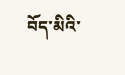བོད་མིའི་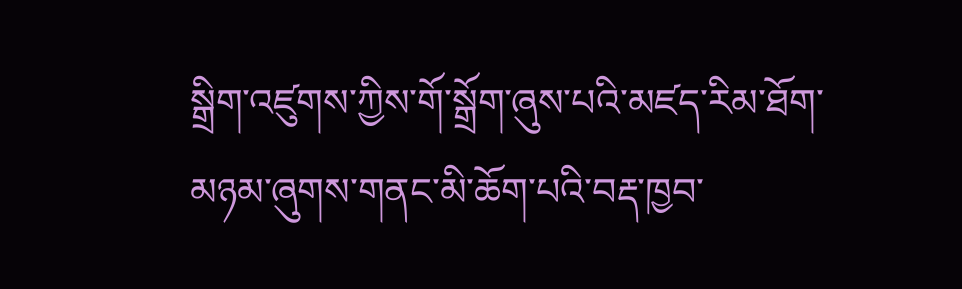སྒྲིག་འཛུགས་ཀྱིས་གོ་སྒྲོག་ཞུས་པའི་མཛད་རིམ་ཐོག་མཉམ་ཞུགས་གནང་མི་ཆོག་པའི་བརྡ་ཁྱབ་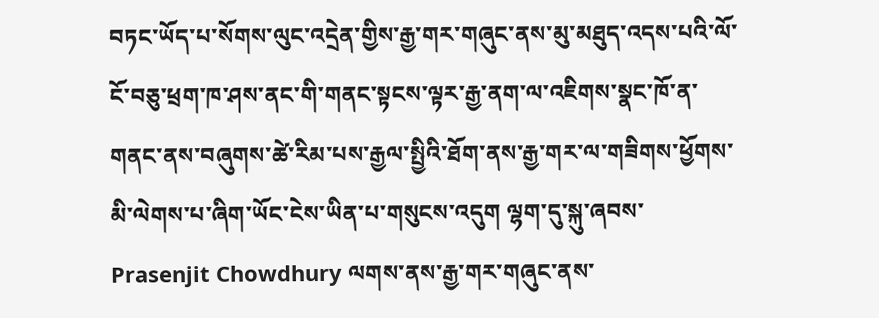བཏང་ཡོད་པ་སོགས་ལུང་འདྲེན་གྱིས་རྒྱ་གར་གཞུང་ནས་མུ་མཐུད་འདས་པའི་ལོ་ངོ་བཅུ་ཕྲག་ཁ་ཤས་ནང་གི་གནང་སྟངས་ལྟར་རྒྱ་ནག་ལ་འཇིགས་སྣང་ཁོ་ན་གནང་ནས་བཞུགས་ཚེ་རིམ་པས་རྒྱལ་སྤྱིའི་ཐོག་ནས་རྒྱ་གར་ལ་གཟིགས་ཕྱོགས་མི་ལེགས་པ་ཞིག་ཡོང་ངེས་ཡིན་པ་གསུངས་འདུག ལྷག་དུ་སྐུ་ཞབས་ Prasenjit Chowdhury ལགས་ནས་རྒྱ་གར་གཞུང་ནས་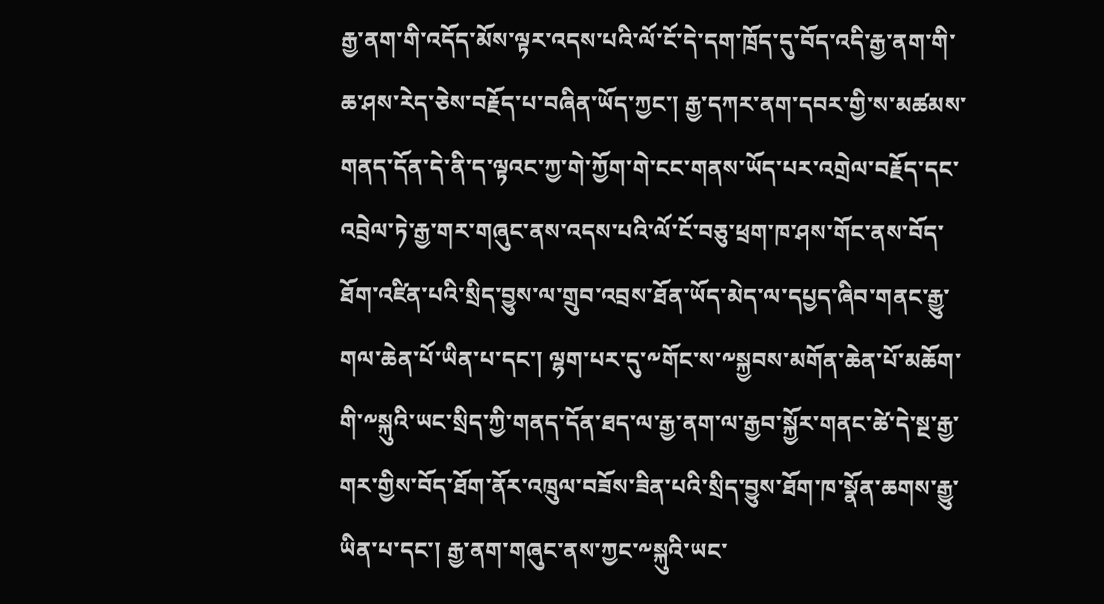རྒྱ་ནག་གི་འདོད་མོས་ལྟར་འདས་པའི་ལོ་ངོ་དེ་དག་ཁྲོད་དུ་བོད་འདི་རྒྱ་ནག་གི་ཆ་ཤས་རེད་ཅེས་བརྗོད་པ་བཞིན་ཡོད་ཀྱང་། རྒྱ་དཀར་ནག་དབར་གྱི་ས་མཚམས་གནད་དོན་དེ་ནི་ད་ལྟའང་ཀྱ་གེ་ཀྱོག་གེ་ངང་གནས་ཡོད་པར་འགྲེལ་བརྗོད་དང་འབྲེལ་ཏེ་རྒྱ་གར་གཞུང་ནས་འདས་པའི་ལོ་ངོ་བཅུ་ཕྲག་ཁ་ཤས་གོང་ནས་བོད་ཐོག་འཛིན་པའི་སྲིད་བྱུས་ལ་གྲུབ་འབྲས་ཐོན་ཡོད་མེད་ལ་དཔྱད་ཞིབ་གནང་རྒྱུ་གལ་ཆེན་པོ་ཡིན་པ་དང་། ལྷག་པར་དུ་༸གོང་ས་༸སྐྱབས་མགོན་ཆེན་པོ་མཆོག་གི་༸སྐུའི་ཡང་སྲིད་ཀྱི་གནད་དོན་ཐད་ལ་རྒྱ་ནག་ལ་རྒྱབ་སྐྱོར་གནང་ཚེ་དེ་སྔ་རྒྱ་གར་གྱིས་བོད་ཐོག་ནོར་འཁྲུལ་བཟོས་ཟིན་པའི་སྲིད་བྱུས་ཐོག་ཁ་སྣོན་ཆགས་རྒྱུ་ཡིན་པ་དང་། རྒྱ་ནག་གཞུང་ནས་ཀྱང་༸སྐུའི་ཡང་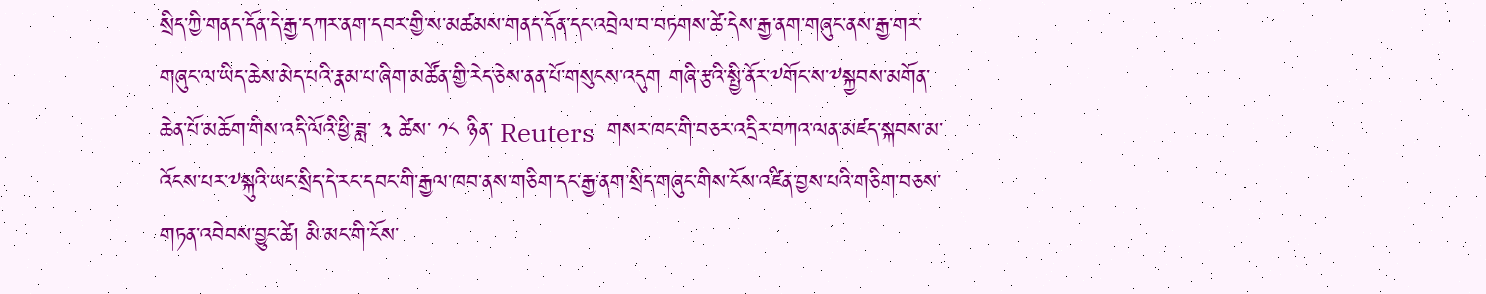སྲིད་ཀྱི་གནད་དོན་དེ་རྒྱ་དཀར་ནག་དབར་གྱི་ས་མཚམས་གནད་དོན་དང་འབྲེལ་བ་བཏགས་ཚེ་དེས་རྒྱ་ནག་གཞུང་ནས་རྒྱ་གར་གཞུང་ལ་ཡིད་ཆེས་མེད་པའི་རྣམ་པ་ཞིག་མཚོན་གྱི་རེད་ཅེས་ནན་པོ་གསུངས་འདུག གཞི་རྩའི་སྤྱི་ནོར་༸གོང་ས་༸སྐྱབས་མགོན་ཆེན་པོ་མཆོག་གིས་འདི་ལོའི་ཕྱི་ཟླ་ ༣ ཚེས་ ༡༨ ཉིན་ Reuters  གསར་ཁང་གི་བཅར་འདྲིར་བཀའ་ལན་མཛད་སྐབས་མ་འོངས་པར་༸སྐུའི་ཡང་སྲིད་དེ་རང་དབང་གི་རྒྱལ་ཁབ་ནས་གཅིག་དང་རྒྱ་ནག་སྲིད་གཞུང་གིས་ངོས་འཛིན་བྱས་པའི་གཅིག་བཅས་གཏན་འབེབས་བྱུང་ཚེ། མི་མང་གི་ངོས་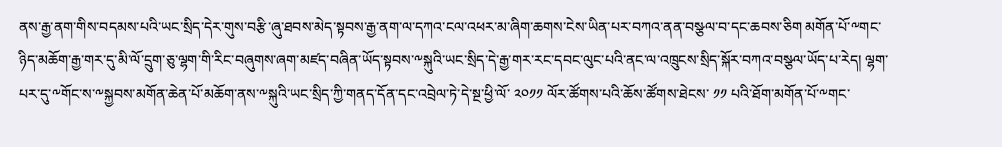ནས་རྒྱ་ནག་གིས་བདམས་པའི་ཡང་སྲིད་དེར་གུས་བརྩི་ཞུ་ཐབས་མེད་སྟབས་རྒྱ་ནག་ལ་དཀའ་ངལ་འཕར་མ་ཞིག་ཆགས་ངེས་ཡིན་པར་བཀའ་ནན་བསྩལ་བ་དང་ཆབས་ཅིག མགོན་པོ་༸གང་ཉིད་མཆོག་རྒྱ་གར་དུ་མི་ལོ་དྲུག་ཅུ་ལྷག་གི་རིང་བཞུགས་ཞག་མཛད་བཞིན་ཡོད་སྟབས་༸སྐུའི་ཡང་སྲིད་དེ་རྒྱ་གར་རང་དབང་ལུང་པའི་ནང་ལ་འཁྲུངས་སྲིད་སྐོར་བཀའ་བསྩལ་ཡོད་པ་རེད། ལྷག་པར་དུ་༸གོང་ས་༸སྐྱབས་མགོན་ཆེན་པོ་མཆོག་ནས་༸སྐུའི་ཡང་སྲིད་ཀྱི་གནད་དོན་དང་འབྲེལ་ཏེ་དེ་སྔ་ཕྱི་ལོ་ ༢༠༡༡ ལོར་ཚོགས་པའི་ཆོས་ཚོགས་ཐེངས་ ༡༡ པའི་ཐོག་མགོན་པོ་༸གང་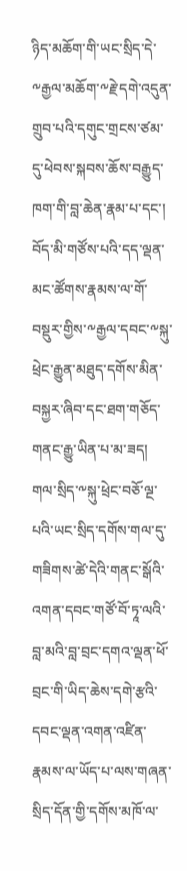ཉིད་མཆོག་གི་ཡང་སྲིད་དེ་༸རྒྱལ་མཆོག་༸རྗེ་དགེ་འདུན་གྲུབ་པའི་དགུང་གྲངས་ཙམ་དུ་ཕེབས་སྐབས་ཆོས་བརྒྱུད་ཁག་གི་བླ་ཆེན་རྣམ་པ་དང་། བོད་མི་གཙོས་པའི་དད་ལྡན་མང་ཚོགས་རྣམས་ལ་གོ་བསྡུར་གྱིས་༸རྒྱལ་དབང་༸སྐུ་ཕྲེང་རྒྱུན་མཐུད་དགོས་མིན་བསྐྱར་ཞིབ་དང་ཐག་གཅོད་གནང་རྒྱུ་ཡིན་པ་མ་ཟད། གལ་སྲིད་༸སྐུ་ཕྲེང་བཅོ་ལྔ་པའི་ཡང་སྲིད་དགོས་གལ་དུ་གཟིགས་ཚེ་དེའི་གནང་སྒོའི་འགན་དབང་གཙོ་བོ་ཏཱ་ལའི་བླ་མའི་བླ་བྲང་དགའ་ལྡན་ཕོ་བྲང་གི་ཡིད་ཆེས་དགེ་རྩའི་དབང་ལྡན་འགན་འཛིན་རྣམས་ལ་ཡོད་པ་ལས་གཞན་སྲིད་དོན་གྱི་དགོས་མཁོ་ལ་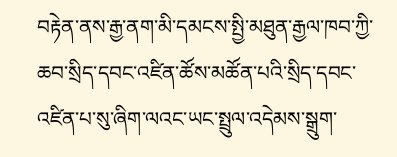བརྟེན་ནས་རྒྱ་ནག་མི་དམངས་སྤྱི་མཐུན་རྒྱལ་ཁབ་ཀྱི་ཆབ་སྲིད་དབང་འཛིན་ཚོས་མཚོན་པའི་སྲིད་དབང་འཛིན་པ་སུ་ཞིག་ལའང་ཡང་སྤྲུལ་འདེམས་སྒྲུག་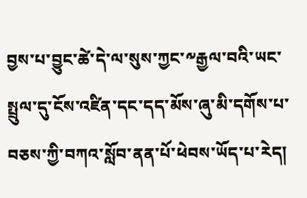བྱས་པ་བྱུང་ཚེ་དེ་ལ་སུས་ཀྱང་༸རྒྱལ་བའི་ཡང་སྤྲུལ་དུ་ངོས་འཛིན་དང་དད་མོས་ཞུ་མི་དགོས་པ་བཅས་ཀྱི་བཀའ་སློབ་ནན་པོ་ཕེབས་ཡོད་པ་རེད།